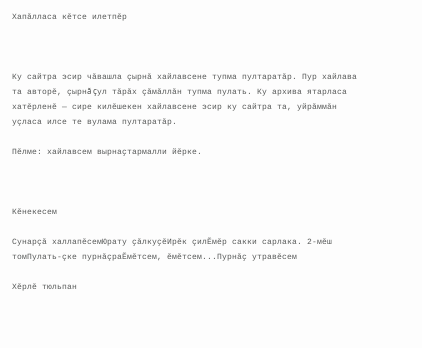Хапăлласа кĕтсе илетпĕр



Ку сайтра эсир чăвашла çырнă хайлавсене тупма пултаратăр. Пур хайлава та авторĕ, çырнă çул тăрăх çăмăллăн тупма пулать. Ку архива ятарласа хатĕрленĕ — сире килĕшекен хайлавсене эсир ку сайтра та, уйрăммăн уçласа илсе те вулама пултаратăр.

Пӗлме: хайлавсем вырнаҫтармалли йӗрке.



Кĕнекесем

Сунарçă халлапĕсемЮрату ҫӑлкуҫӗИрĕк çилĔмĕр сакки сарлака. 2-мĕш томПулать-çке пурнăçраĔмĕтсем, ĕмĕтсем...Пурнӑҫ утравӗсем

Хĕрлĕ тюльпан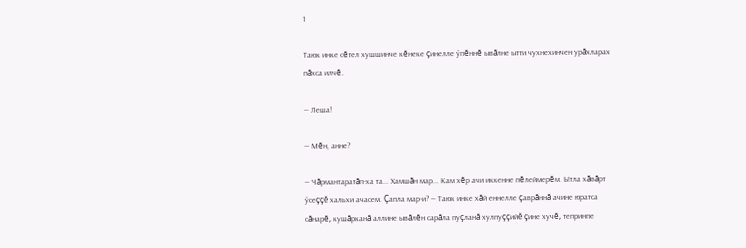1

Таюк инке сĕтел хушшинче кĕнеке çинелле ӳпĕннĕ ывăлне ытти чухнехинчен урăхларах пăхса илчĕ.

— Леша!

— Мĕн, анне?

— Чăрмантаратăп-ха та... Хамшăн мар... Кам хĕр ачи иккенне пĕлеймерĕм. Ытла хăвăрт ӳсеççĕ хальхи ачасем. Çапла мар-и? — Таюк инке хăй еннелле çаврăннă ачине юратса сăнарĕ, кушăрканă аллине ывăлĕн сарăла пуçланă хулпуççийĕ çине хучĕ, тепринпе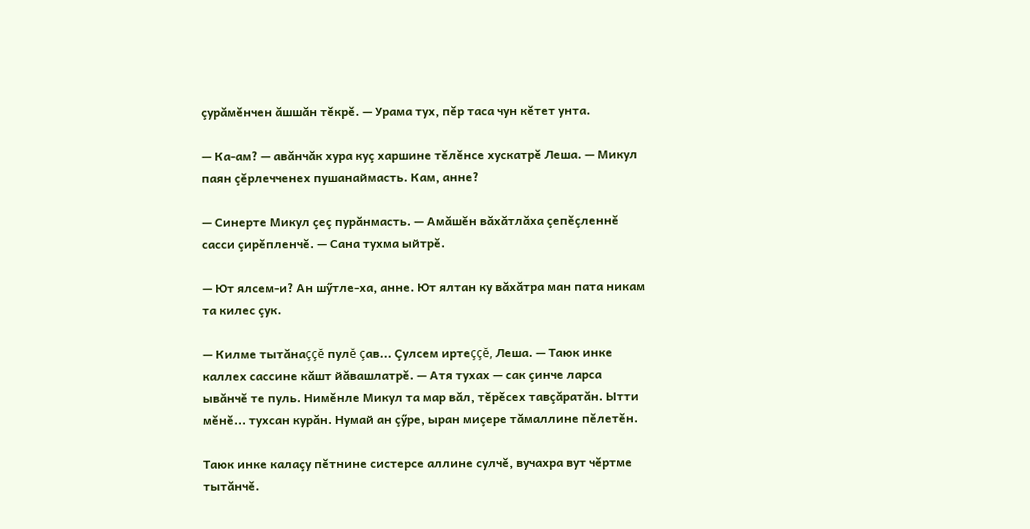çурăмĕнчен ăшшăн тĕкрĕ. — Урама тух, пĕр таса чун кĕтет унта.

— Ка-ам? — авăнчăк хура куç харшине тĕлĕнсе хускатрĕ Леша. — Микул паян çĕрлечченех пушанаймасть. Кам, анне?

— Синерте Микул çеç пурăнмасть. — Амăшĕн вăхăтлăха çепĕçленнĕ сасси çирĕпленчĕ. — Сана тухма ыйтрĕ.

— Ют ялсем-и? Ан шӳтле-ха, анне. Ют ялтан ку вăхăтра ман пата никам та килес çук.

— Килме тытăнаççĕ пулĕ çав... Çулсем иртеççĕ, Леша. — Таюк инке каллех сассине кăшт йăвашлатрĕ. — Атя тухах — сак çинче ларса ывăнчĕ те пуль. Нимĕнле Микул та мар вăл, тĕрĕсех тавçăратăн. Ытти мĕнĕ... тухсан курăн. Нумай ан çӳре, ыран миçере тăмаллине пĕлетĕн.

Таюк инке калаçу пĕтнине систерсе аллине сулчĕ, вучахра вут чĕртме тытăнчĕ.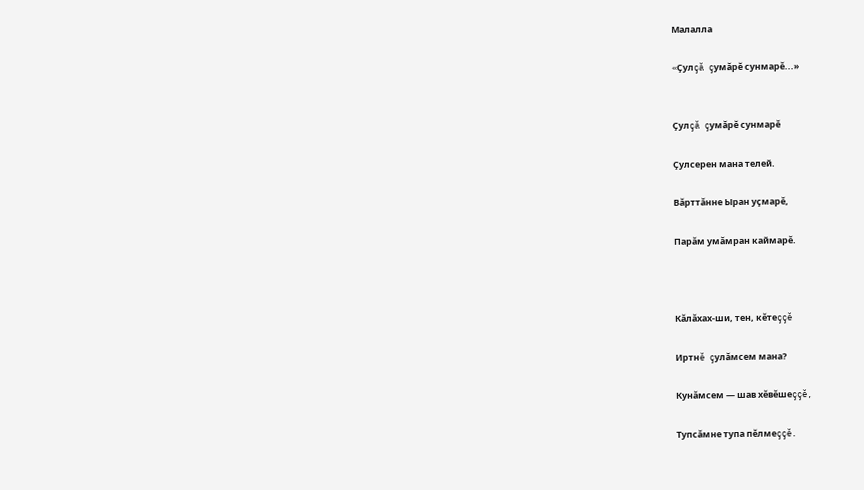Малалла

«Çулçă çумăрĕ сунмарĕ...»


Çулçă çумăрĕ сунмарĕ

Çулсерен мана телей.

Вăрттăнне Ыран уçмарĕ,

Парăм умăмран каймарĕ.



Кăлăхах-ши, тен, кĕтеççĕ

Иртнĕ çулăмсем мана?

Кунăмсем — шав хĕвĕшеççĕ,

Тупсăмне тупа пĕлмеççĕ.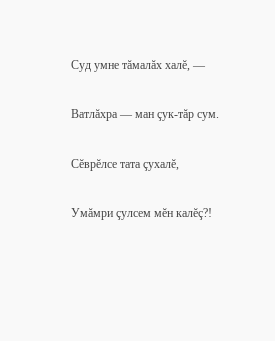Суд умне тăмалăх халĕ, —

Ватлăхра — ман çук-тăр сум.

Сĕврĕлсе тата çухалĕ,

Умăмри çулсем мĕн калĕç?!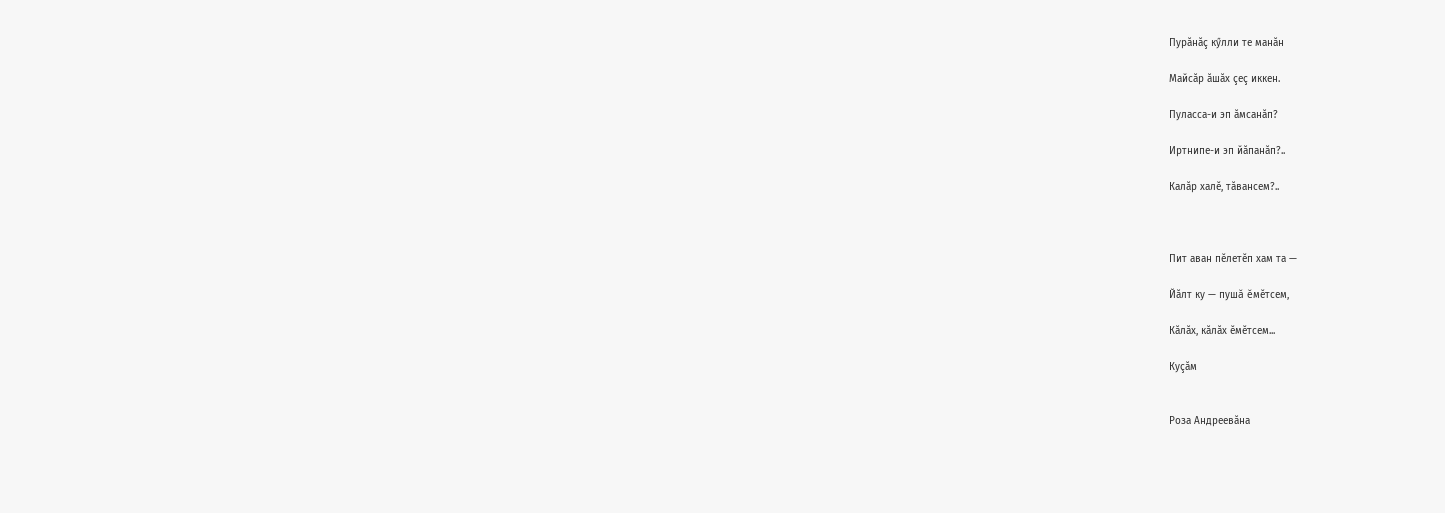Пурăнăç кӳлли те манăн

Майсăр ăшăх çеç иккен.

Пуласса-и эп ăмсанăп?

Иртнипе-и эп йăпанăп?..

Калăр халĕ, тăвансем?..



Пит аван пĕлетĕп хам та —

Йăлт ку — пушă ĕмĕтсем,

Кăлăх, кăлăх ĕмĕтсем...

Куçăм


Роза Андреевăна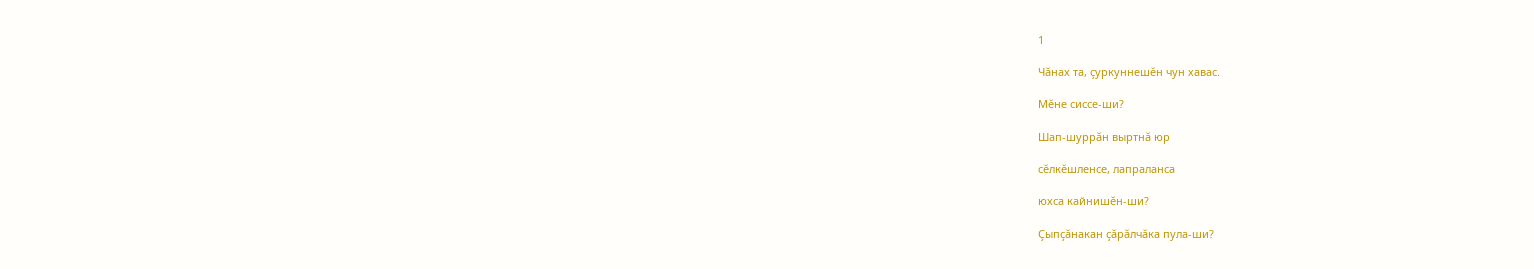1

Чăнах та, çуркуннешĕн чун хавас.

Мĕне сиссе-ши?

Шап-шуррăн выртнă юр

сĕлкĕшленсе, лапраланса

юхса кайнишĕн-ши?

Çыпçăнакан çăрăлчăка пула-ши?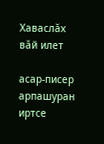Хаваслăх вăй илет

асар-писер арпашуран иртсе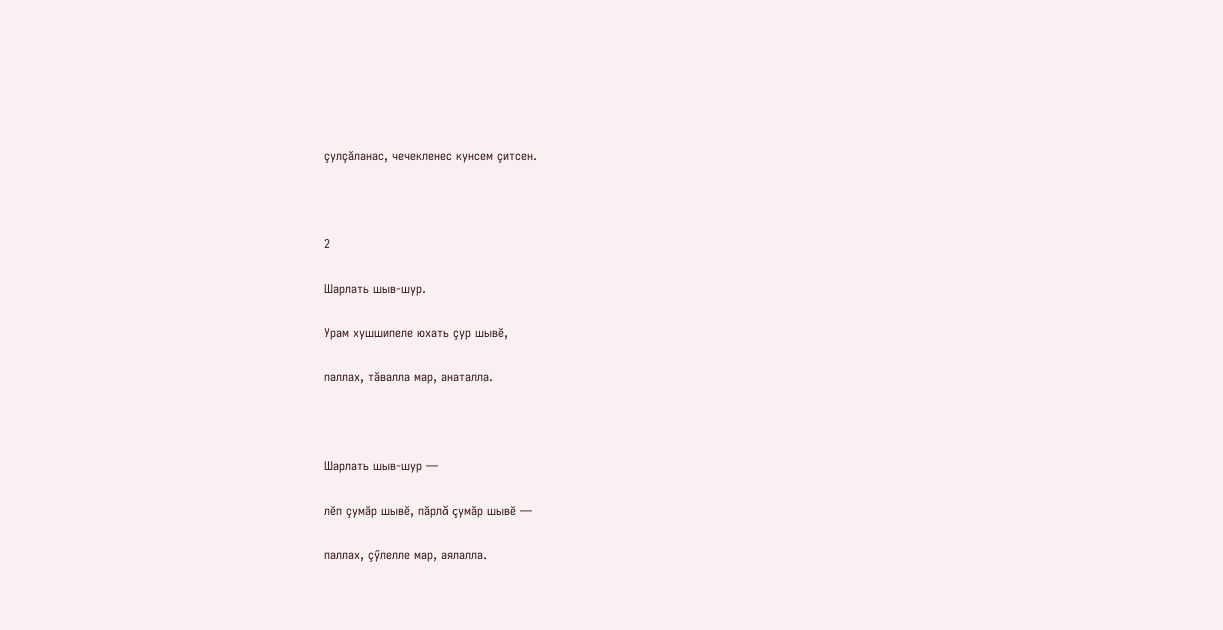çулçăланас, чечекленес кунсем çитсен.



2

Шарлать шыв-шур.

Урам хушшипеле юхать çур шывĕ,

паллах, тăвалла мар, анаталла.



Шарлать шыв-шур —

лĕп çумăр шывĕ, пăрлă çумăр шывĕ —

паллах, çӳлелле мар, аялалла.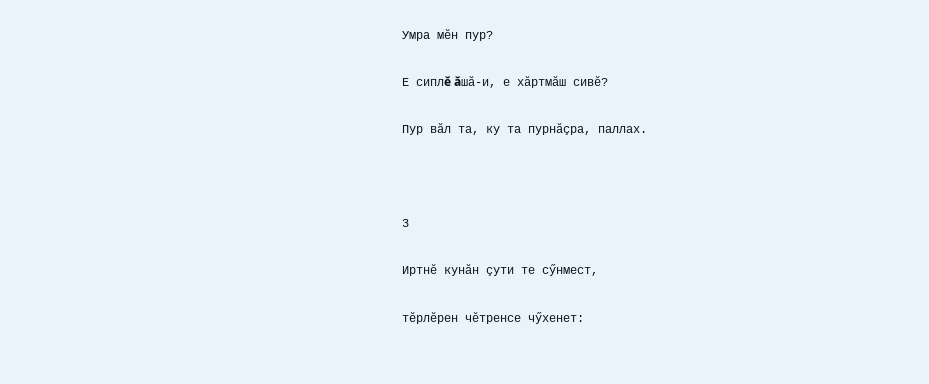Умра мĕн пур?

Е сиплĕ ăшă-и, е хăртмăш сивĕ?

Пур вăл та, ку та пурнăçра, паллах.



3

Иртнĕ кунăн çути те сӳнмест,

тĕрлĕрен чĕтренсе чӳхенет: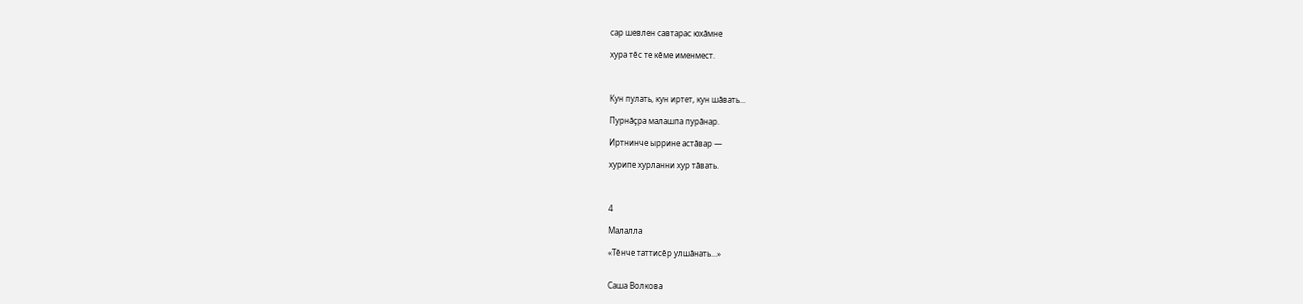сар шевлен савтарас юхăмне

хура тĕс те кĕме именмест.



Кун пулать, кун иртет, кун шăвать...

Пурнăçра малашпа пурăнар.

Иртнинче ыррине астăвар —

хурипе хурланни хур тăвать.



4

Малалла

«Тĕнче таттисĕр улшăнать...»


Саша Волкова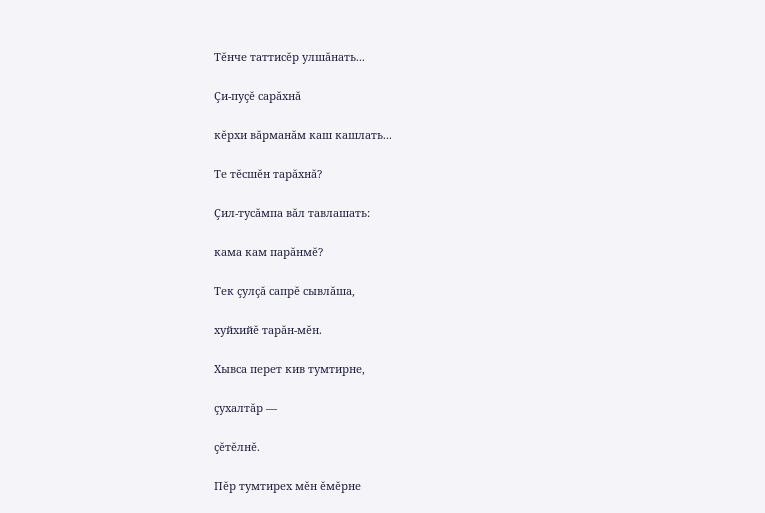Тĕнче таттисĕр улшăнать...

Çи-пуçĕ сарăхнă

кĕрхи вăрманăм каш кашлать...

Те тĕсшĕн тарăхнă?

Çил-тусăмпа вăл тавлашать:

кама кам парăнмĕ?

Тек çулçă сапрĕ сывлăша,

хуйхийĕ тарăн-мĕн.

Хывса перет кив тумтирне,

çухалтăр —

çĕтĕлнĕ.

Пĕр тумтирех мĕн ĕмĕрне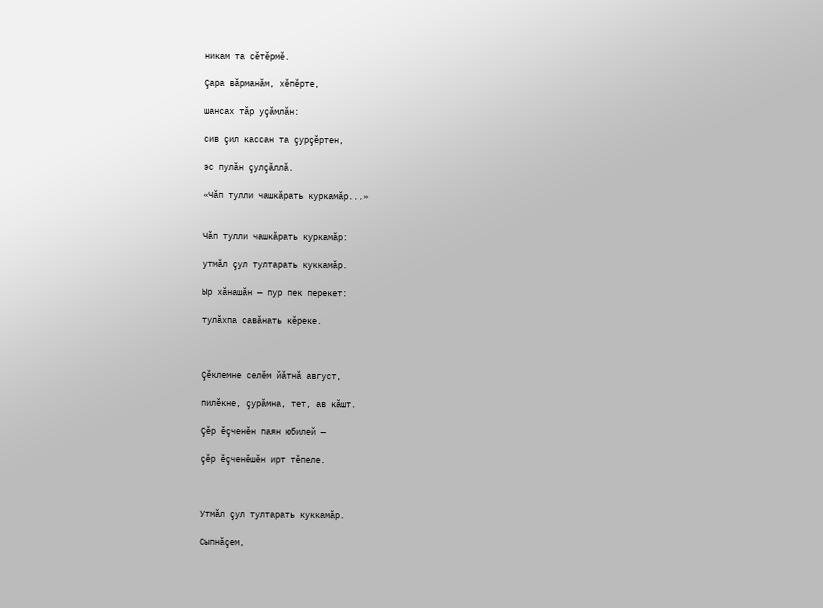никам та сĕтĕрмĕ.

Çара вăрманăм, хĕпĕрте,

шансах тăр уçăмлăн:

сив çил кассан та çурçĕртен,

эс пулăн çулçăллă.

«Чăп тулли чашкăрать куркамăр...»


Чăп тулли чашкăрать куркамăр:

утмăл çул тултарать куккамăр.

Ыр хăнашăн — пур пек перекет:

тулăхпа савăнать кĕреке.



Çĕклемне селĕм йăтнă август,

пилĕкне, çурăмна, тет, ав кăшт.

Çĕр ĕçченĕн паян юбилей —

çĕр ĕçченĕшĕн ирт тĕпеле.



Утмăл çул тултарать куккамăр.

Сыпнăçем,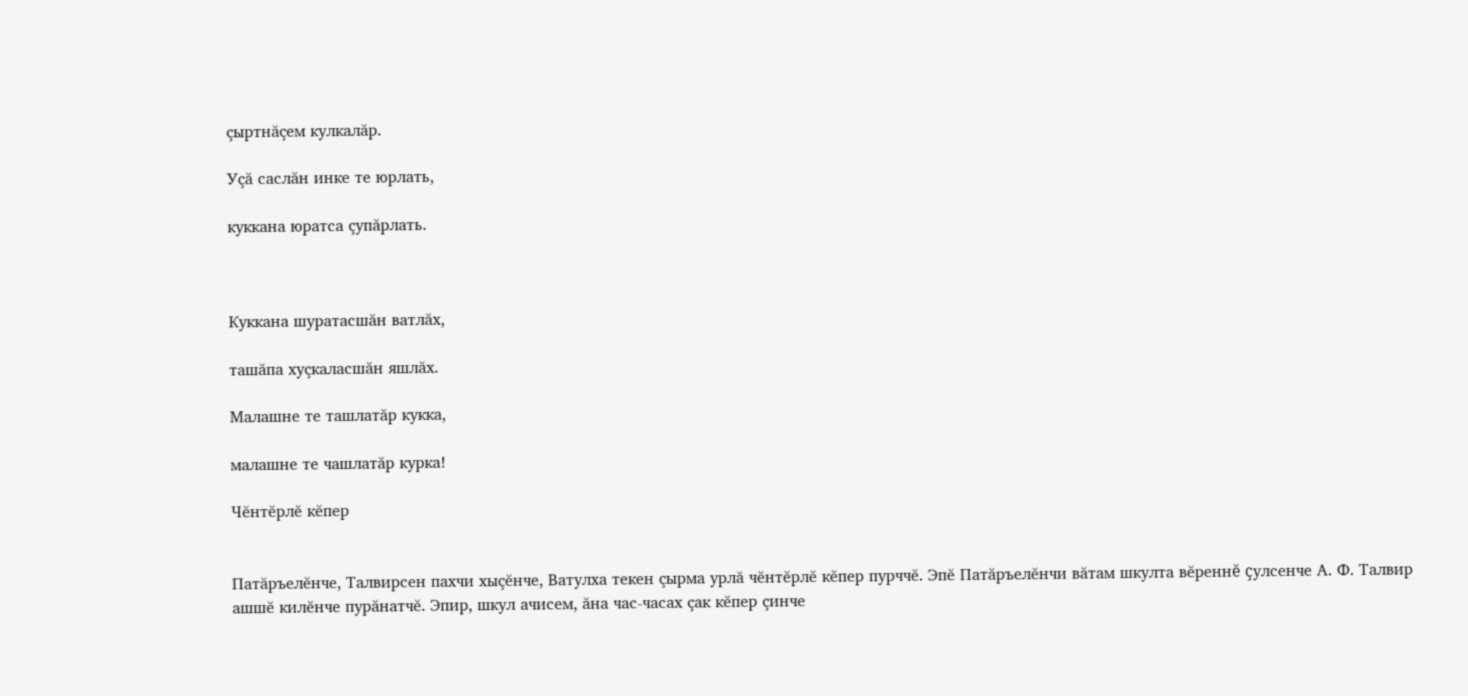çыртнăçем кулкалăр.

Уçă саслăн инке те юрлать,

куккана юратса çупăрлать.



Куккана шуратасшăн ватлăх,

ташăпа хуçкаласшăн яшлăх.

Малашне те ташлатăр кукка,

малашне те чашлатăр курка!

Чĕнтĕрлĕ кĕпер


Патăръелĕнче, Талвирсен пахчи хыçĕнче, Ватулха текен çырма урлă чĕнтĕрлĕ кĕпер пурччĕ. Эпĕ Патăръелĕнчи вăтам шкулта вĕреннĕ çулсенче А. Ф. Талвир ашшĕ килĕнче пурăнатчĕ. Эпир, шкул ачисем, ăна час-часах çак кĕпер çинче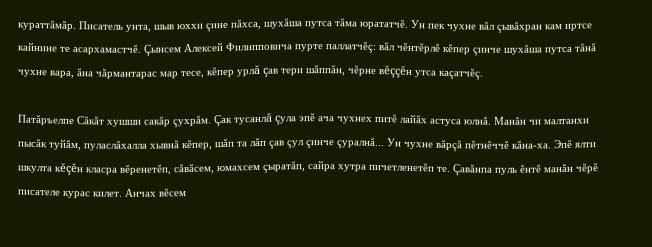кураттăмăр. Писатель унта, шыв юххи çине пăхса, шухăша путса тăма юрататчĕ. Ун пек чухне вăл çывăхран кам иртсе кайнине те асархамастчĕ. Çынсем Алексей Филипповича пурте паллатчĕç: вăл чĕнтĕрлĕ кĕпер çинче шухăша путса тăнă чухне вара, ăна чăрмантарас мар тесе, кĕпер урлă çав тери шăппăн, чĕрне вĕççĕн утса каçатчĕç.

Патăръелпе Сăкăт хушши сакăр çухрăм. Çак тусанлă çула эпĕ ача чухнех питĕ лайăх астуса юлнă. Манăн чи малтанхи пысăк туйăм, пуласлăхалла хывнă кĕпер, шăп та лăп çав çул çинче çуралнă... Ун чухне вăрçă пĕтнĕччĕ кăна-ха. Эпĕ ялти шкулта кĕçĕн класра вĕренетĕп, сăвăсем, юмахсем çыратăп, сайра хутра пичетленетĕп те. Çавăнпа пуль ĕнтĕ манăн чĕрĕ писателе курас килет. Анчах вĕсем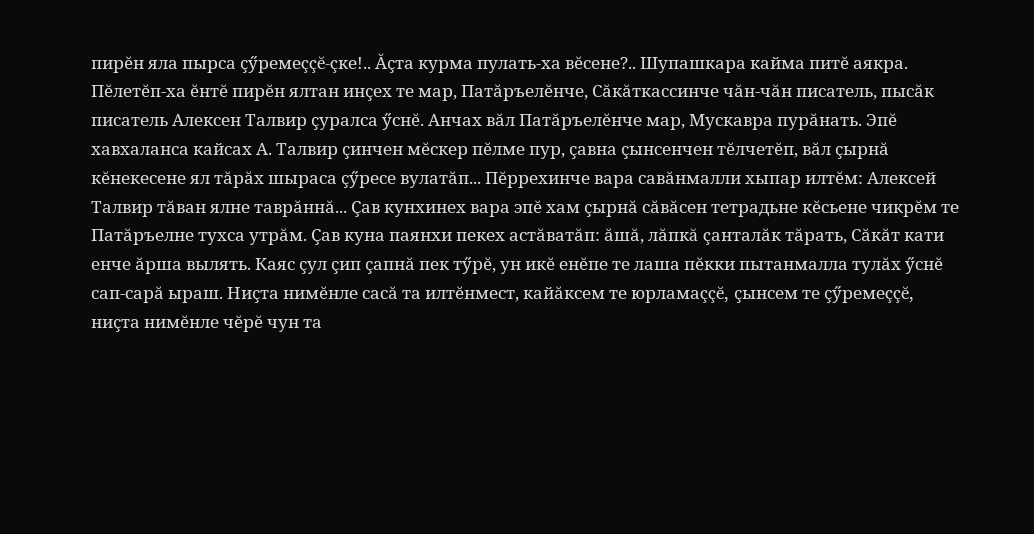пирĕн яла пырса çӳремеççĕ-çке!.. Ăçта курма пулать-ха вĕсене?.. Шупашкара кайма питĕ аякра. Пĕлетĕп-ха ĕнтĕ пирĕн ялтан инçех те мар, Патăръелĕнче, Сăкăткассинче чăн-чăн писатель, пысăк писатель Алексен Талвир çуралса ӳснĕ. Анчах вăл Патăръелĕнче мар, Мускавра пурăнать. Эпĕ хавхаланса кайсах А. Талвир çинчен мĕскер пĕлме пур, çавна çынсенчен тĕлчетĕп, вăл çырнă кĕнекесене ял тăрăх шыраса çӳресе вулатăп... Пĕррехинче вара савăнмалли хыпар илтĕм: Алексей Талвир тăван ялне таврăннă... Çав кунхинех вара эпĕ хам çырнă сăвăсен тетрадьне кĕсьене чикрĕм те Патăръелне тухса утрăм. Çав куна паянхи пекех астăватăп: ăшă, лăпкă çанталăк тăрать, Сăкăт кати енче ăрша вылять. Каяс çул çип çапнă пек тӳрĕ, ун икĕ енĕпе те лаша пĕкки пытанмалла тулăх ӳснĕ сап-сарă ыраш. Ниçта нимĕнле сасă та илтĕнмест, кайăксем те юрламаççĕ, çынсем те çӳремеççĕ, ниçта нимĕнле чĕрĕ чун та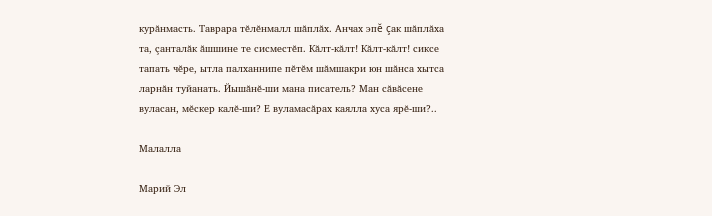курăнмасть. Таврара тĕлĕнмалл шăплăх. Анчах эпĕ çак шăплăха та, çанталăк ăшшине те сисместĕп. Кăлт-кăлт! Кăлт-кăлт! сиксе тапать чĕре, ытла палханнипе пĕтĕм шăмшакри юн шăнса хытса ларнăн туйанать. Йышăнĕ-ши мана писатель? Ман сăвăсене вуласан, мĕскер калĕ-ши? Е вуламасăрах каялла хуса ярĕ-ши?..

Малалла

Марий Эл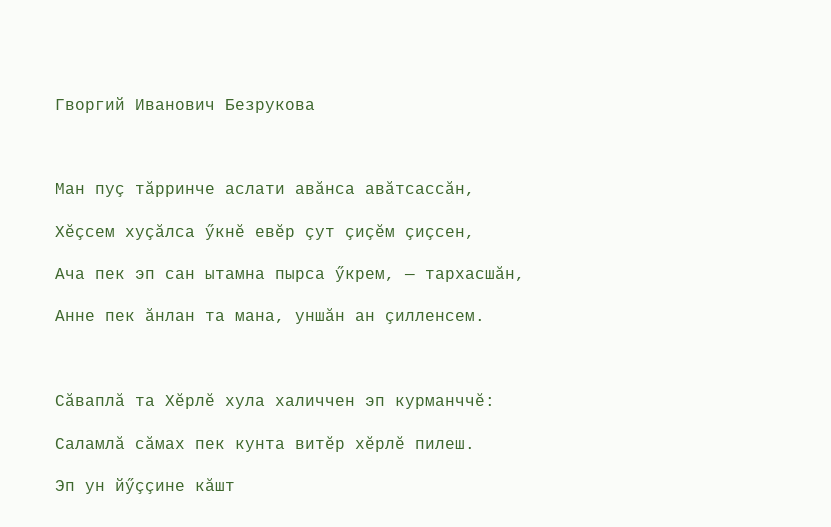Гворгий Иванович Безрукова



Ман пуç тăрринче аслати авăнса авăтсассăн,

Хĕçсем хуçăлса ӳкнĕ евĕр çут çиçĕм çиçсен,

Ача пек эп сан ытамна пырса ӳкрем, — тархасшăн,

Анне пек ăнлан та мана, уншăн ан çилленсем.



Сăваплă та Хĕрлĕ хула халиччен эп курманччĕ:

Саламлă сăмах пек кунта витĕр хĕрлĕ пилеш.

Эп ун йӳççине кăшт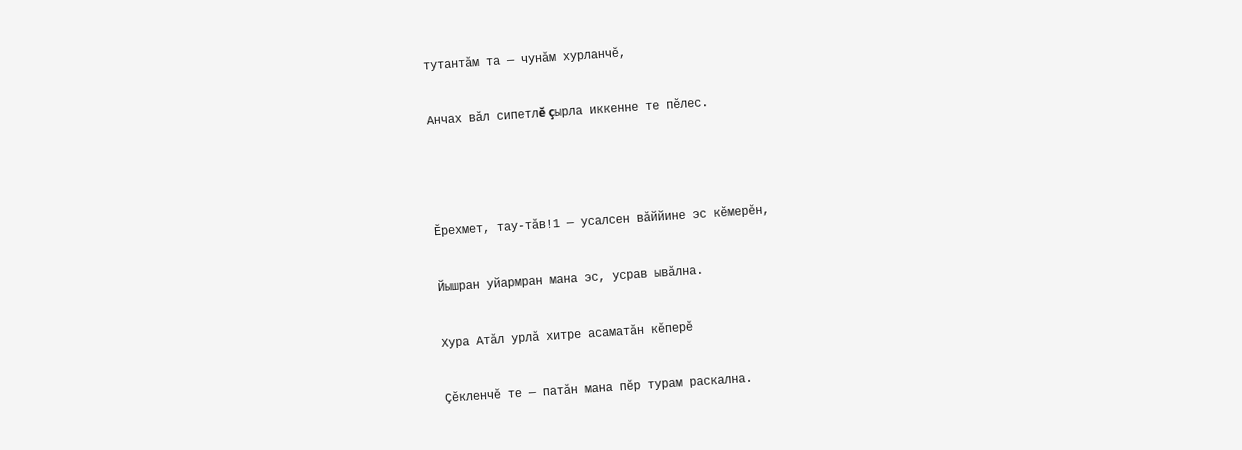тутантăм та — чунăм хурланчĕ,

Анчах вăл сипетлĕ çырла иккенне те пĕлес.



Ĕрехмет, тау-тăв!1 — усалсен вăййине эс кĕмерĕн,

Йышран уйармран мана эс, усрав ывăлна.

Хура Атăл урлă хитре асаматăн кĕперĕ

Çĕкленчĕ те — патăн мана пĕр турам раскална.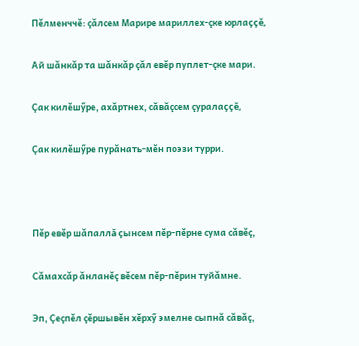Пĕлменччĕ: çăлсем Марире мариллех-çке юрлаççĕ,

Ай шăнкăр та шăнкăр çăл евĕр пуплет-çке мари.

Çак килĕшӳре, ахăртнех, сăвăçсем çуралаççĕ,

Çак килĕшӳре пурăнать-мĕн поэзи турри.



Пĕр евĕр шăпаллă çынсем пĕр-пĕрне сума сăвĕç,

Сăмахсăр ăнланĕç вĕсем пĕр-пĕрин туйăмне.

Эп, Çеçпĕл çĕршывĕн хĕрхӳ эмелне сыпнă сăвăç,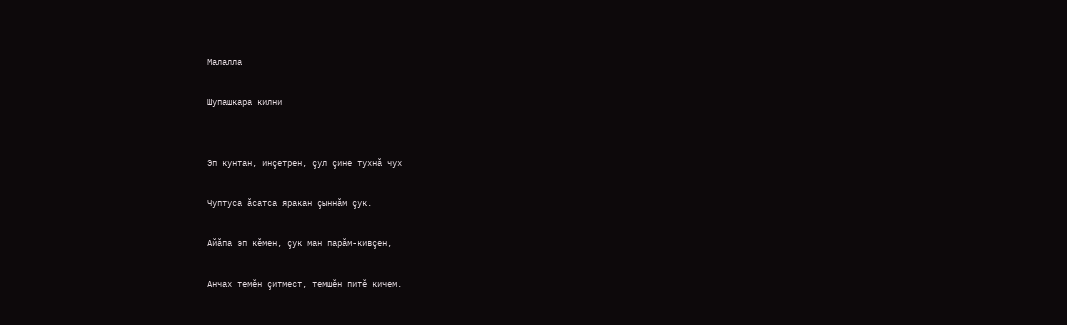Малалла

Шупашкара килни


Эп кунтан, инçетрен, çул çине тухнă чух

Чуптуса ăсатса яракан çыннăм çук.

Айăпа эп кĕмен, çук ман парăм-кивçен,

Анчах темĕн çитмест, темшĕн питĕ кичем.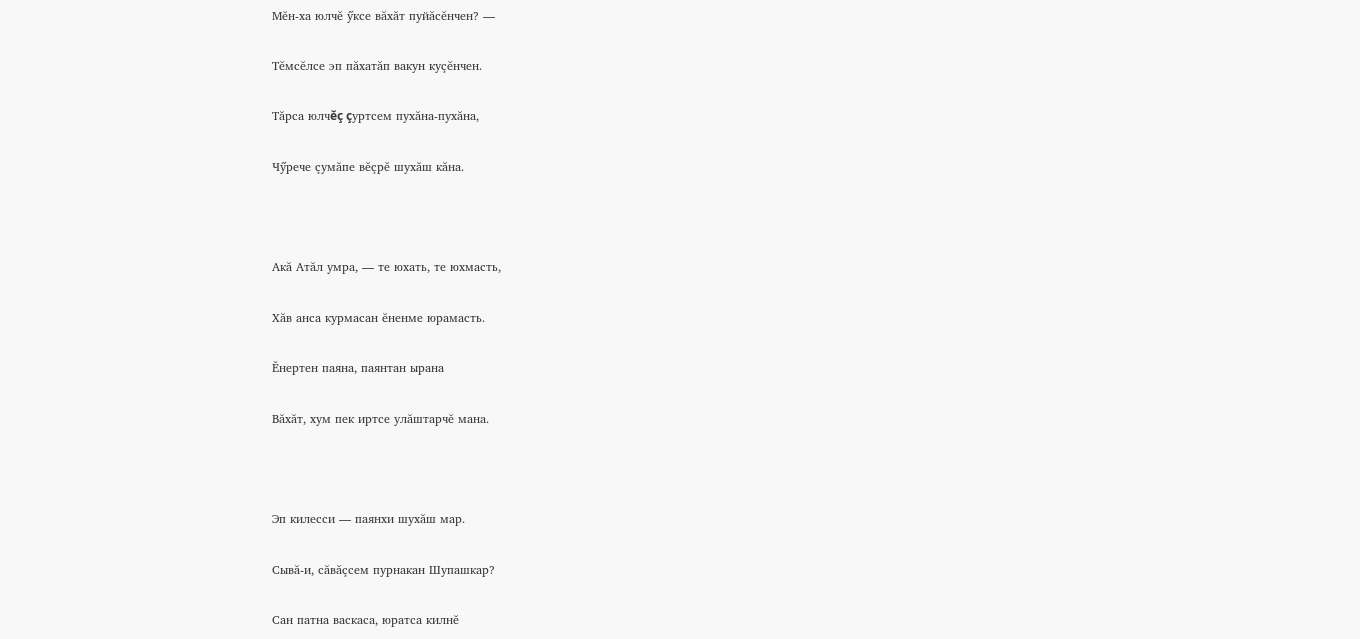Мĕн-ха юлчĕ ӳксе вăхăт пуйăсĕнчен? —

Тĕмсĕлсе эп пăхатăп вакун куçĕнчен.

Тăрса юлчĕç çуртсем пухăна-пухăна,

Чӳрече çумăпе вĕçрĕ шухăш кăна.



Акă Атăл умра, — те юхать, те юхмасть,

Хăв анса курмасан ĕненме юрамасть.

Ĕнертен паяна, паянтан ырана

Вăхăт, хум пек иртсе улăштарчĕ мана.



Эп килесси — паянхи шухăш мар.

Сывă-и, сăвăçсем пурнакан Шупашкар?

Сан патна васкаса, юратса килнĕ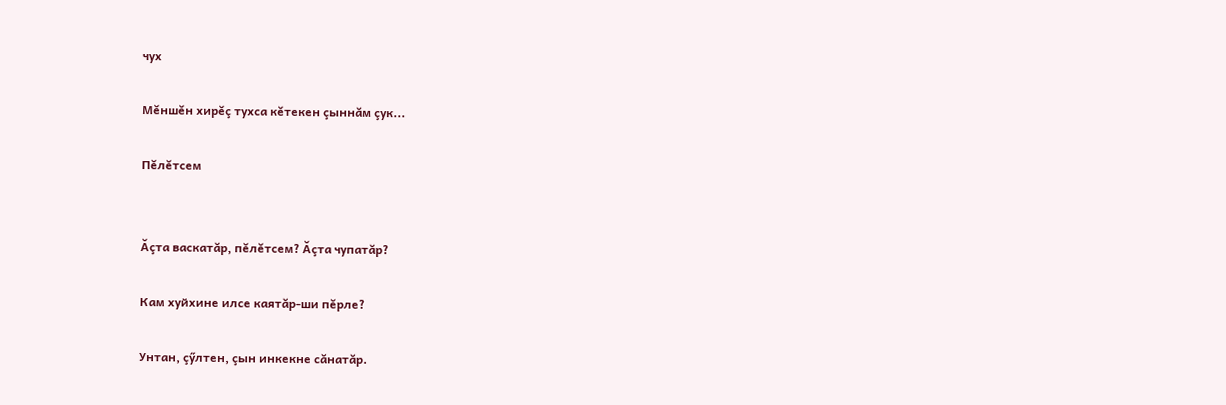чух

Мĕншĕн хирĕç тухса кĕтекен çыннăм çук...

Пĕлĕтсем


Ăçта васкатăр, пĕлĕтсем? Ăçта чупатăр?

Кам хуйхине илсе каятăр-ши пĕрле?

Унтан, çӳлтен, çын инкекне сăнатăр.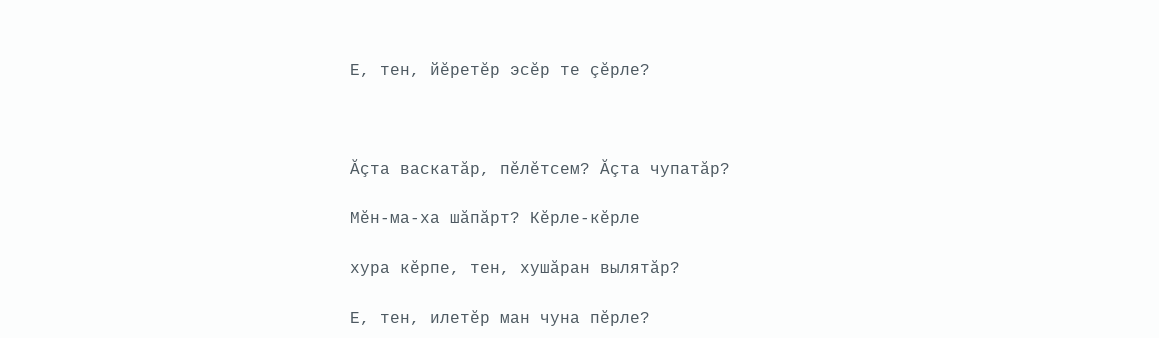Е, тен, йĕретĕр эсĕр те çĕрле?



Ăçта васкатăр, пĕлĕтсем? Ăçта чупатăр?

Мĕн-ма-ха шăпăрт? Кĕрле-кĕрле

хура кĕрпе, тен, хушăран вылятăр?

Е, тен, илетĕр ман чуна пĕрле?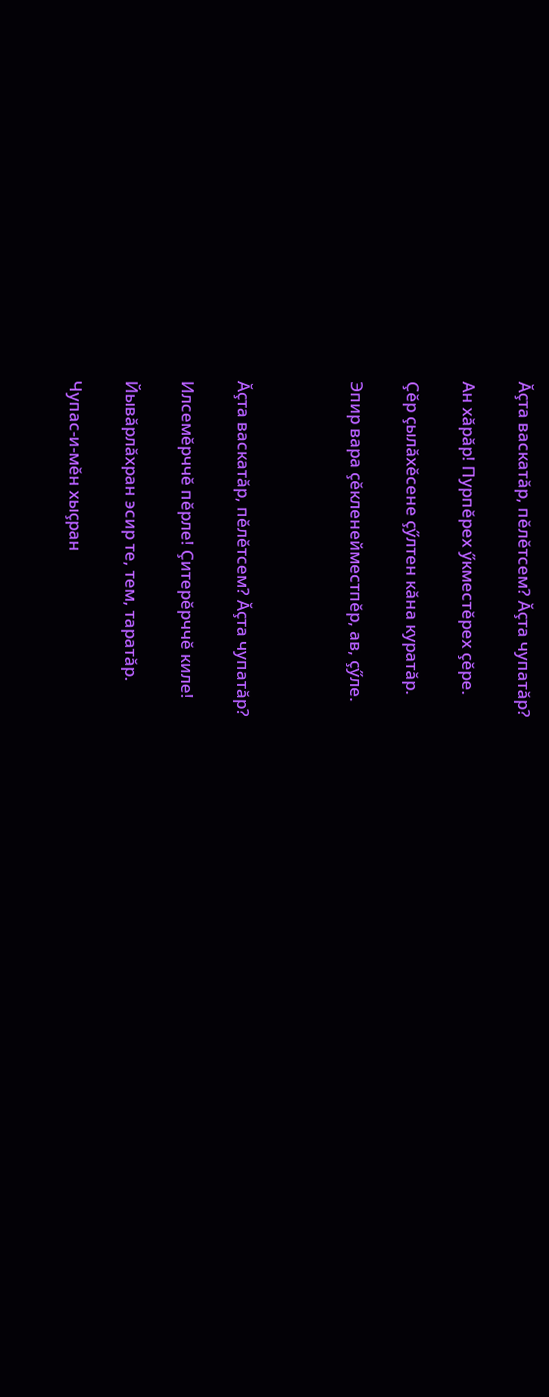Ăçта васкатăр, пĕлĕтсем? Ăçта чупатăр?

Ан хăрăр! Пурпĕрех ӳкместĕрех çĕре.

Çĕр çылăхĕсене çӳлтен кăна куратăр.

Эпир вара çĕкленейместпĕр, ав, çӳле.



Ăçта васкатăр, пĕлĕтсем? Ăçта чупатăр?

Илсемĕрччĕ пĕрле! Çитерĕрччĕ киле!

Йывăрлăхран эсир те, тем, таратăр.

Чупас-и-мĕн хыçран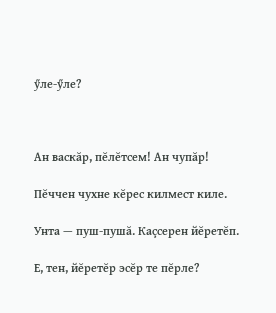ӳле-ӳле?



Ан васкăр, пĕлĕтсем! Ан чупăр!

Пĕччен чухне кĕрес килмест киле.

Унта — пуш-пушă. Каçсерен йĕретĕп.

Е, тен, йĕретĕр эсĕр те пĕрле?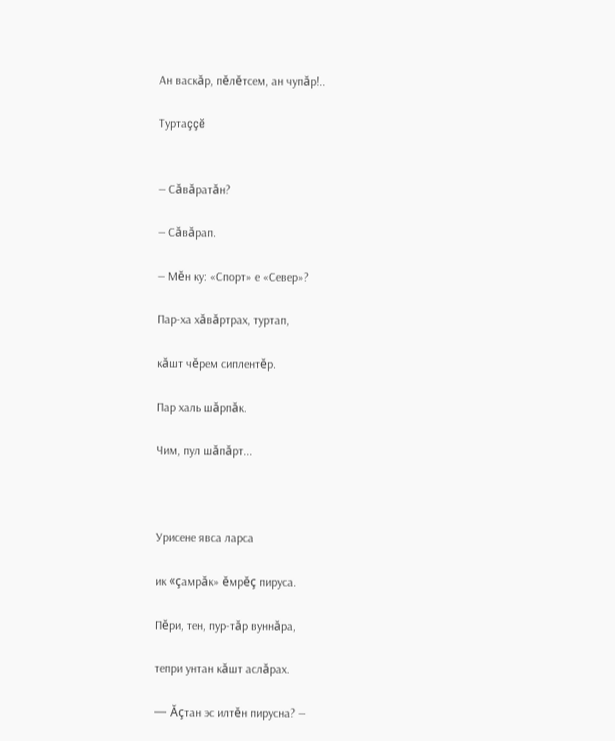Ан васкăр, пĕлĕтсем, ан чупăр!..

Туртаççĕ


— Сăвăратăн?

— Сăвăрап.

— Мĕн ку: «Спорт» е «Север»?

Пар-ха хăвăртрах, туртап,

кăшт чĕрем сиплентĕр.

Пар халь шăрпăк.

Чим, пул шăпăрт...



Урисене явса ларса

ик «çамрăк» ĕмрĕç пируса.

Пĕри, тен, пур-тăр вуннăра,

тепри унтан кăшт аслăрах.

— Ăçтан эс илтĕн пирусна? —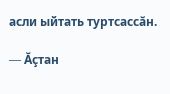асли ыйтать туртсассăн.

— Ăçтан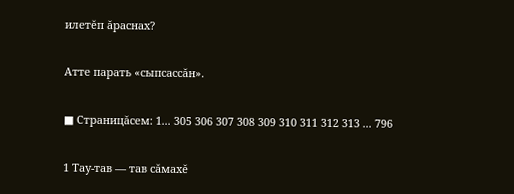илетĕп ăраснах?

Атте парать «сыпсассăн».

■ Страницăсем: 1... 305 306 307 308 309 310 311 312 313 ... 796

1 Тау-тав — тав сăмахĕ